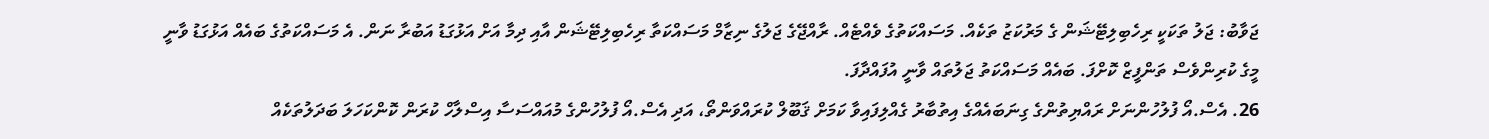ޖަވާބު: ޖަލު ތަކަކީ ރިހެބިލިޓޭޝަން ގެ މަރުކަޒު ތަކެއް. މަސައްކަތުގެ ވެއްޓެއް. ރާއްޖޭގެ ޖަލުގެ ނިޒާމް މަސައްކަތާ ރިހެބިލިޓޭޝަން އާއި ދިމާ އަށް އަޅުގަޑު އަބުރާ ނަން. އެ މަސައްކަތުގެ ބައެއް އަޅުގަޑު ވާނީ މީގެ ކުރިންވެސް ތަންފީޒް ކޮށްފަ. ބައެއް މަސައްކަތު ޖަލުތައް ވާނީ އުފައްދާފަ.
26. އެސް.އޯ ފުލުހުންނަށް ރައްޔިތުންގެ ގިނަބައެއްގެ އިތުބާރު ގެއްލިފައިވާ ކަމަށް ޤަބޫލް ކުރައްވަންތޯ، އަދި އެސް.އޯ ފުލުހުންގެ މުއައްސަސާ އިސްލާހް ކުރަން ކޮންކަހަލަ ބަދަލުތަކެއް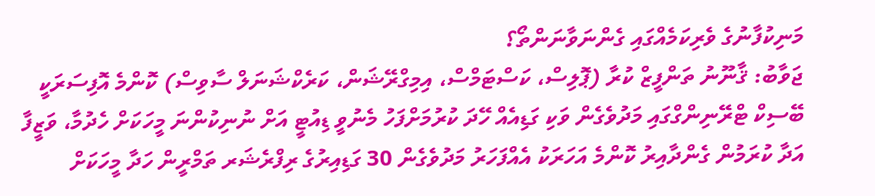މަނިކުފާނުގެ ވެރިކަމެއްގައި ގެންނަވާނަންތޯ؟
ޖަވާބު: ޤާނޫނު ތަންފީޒް ކުރާ (ޕޮލިސް، ކަސްޓަމްސް، އިމިގްރޭޝަން، ކަރެކްޝަނަލް ސާވިސް) ކޮންމެ އޮފިސަރަކީ ބޭސިކް ޓްރޭނިންގްގައި މަދުވެގެން ވަކި ގަޑިއެއް ހޭދަ ކުރުމަށްފަހު މެނުވީ ޑިއުޓީ އަށް ނުނިކުންނަ މީހަކަށް ހެދުމާ، ވަޒީފާ އަދާ ކުރަމުން ގެންދާއިރު ކޮންމެ އަހަރަކު އެއްފަހަރު މަދުވެގެން 30 ގަޑިއިރުގެ ރިފްރެޝަރ ތަމްރީން ހަދާ މީހަކަށް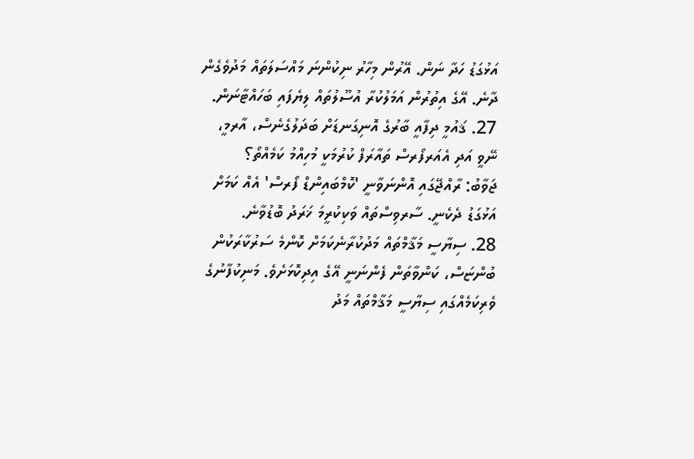އަޅުގަޑު ހަދާ ނަން. އޭރުން މިހާރު ނިކުންނަ މައްސަލަތައް މަދުވެގެން ދާނެ. އޭގެ އިތުރުން އަމަލުކުރާ އުސޫލުތައް ލިޔެފައި ބަހައްޓާނަން.
27. ޤައުމީ ދިފާއީ ބާރުގެ އޮނިގަނޑަށް ބަދަލުގެނެސް، އާރމީ، ނޭވީ އަދި އެއަރފޯރސް ތައާރަފް ކުރުމަކީ މުހިއްމު ކަމެއްތޯ؟
ޖަވާބު: ރާއްޖޭގައި އޮންނަވާނީ 'ކޮމްބައިންޑް ފޯރސް' އެއް ކަމަށް އަޅުގަޑު ދެކެނީ. ސާރވިސްތައް ވަކިކުރީމަ ޚަރަދު ބޮޑުވާނެ.
28. ސިޔާސީ މަޤާމްތައް މަދުކުރާނެކަމަށް ކޮންމެ ސަރުކާރަކުން ބުންޏަސް، ކަންވާތަން ފެންނަނީ އޭގެ އިދިކޮޅަށެވެ. މަނިކުފާނުގެ ވެރިކަމެއްގައި ސިޔާސީ މަޤާމްތައް މަދު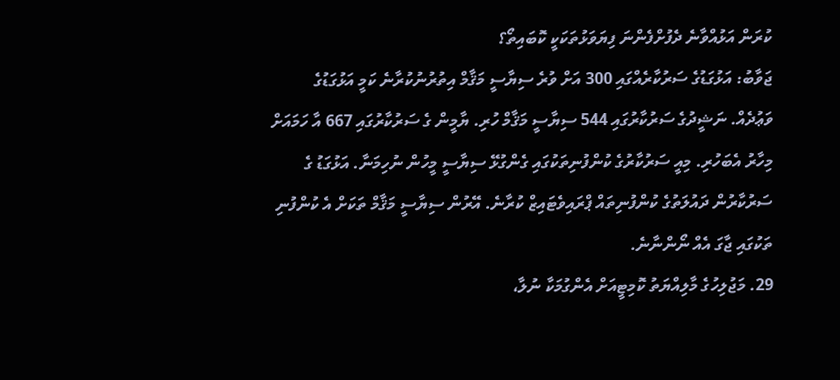ކުރަން އަޅުއްވާނެ ދެފުށްފެންނަ ފިޔަވަޅުތަކަކީ ކޮބައިތޯ؟
ޖަވާބު: އަޅުގަޑުގެ ސަރުކާރެއްގައި 300 އަށް ވުރެ ސިޔާސީ މަޤާމް އިތުރުނުކުރާނެ ކަމީ އަޅުގަޑުގެ ވަޢުދެއް. ނަޝީދުގެ ސަރުކާރުގައި 544 ސިޔާސީ މަޤާމް ހުރި. ޔާމީން ގެ ސަރުކާރުގައި 667 އާ ހަމައަށް މިހާރު އެބަހުރި. މިއީ ސަރުކާރުގެ ކުންފުނިތަކުގައި ގެންގުޅޭ ސިޔާސީ މީހުން ނުހިމަނާ. އަޅުގަޑު ގެ ސަރުކާރުން ދައުލަތުގެ ކުންފުނިތައް ޕްރައިވެޓައިޒް ކުރާނެ. އޭރުން ސިޔާސީ މަޤާމް ތަކަށް އެ ކުންފުނި ތަކުގައި ޖާގަ އެއް ނޯންނާނެ.
29. މަޖުލިހުގެ މާލިއްޔަތު ކޮމިޓީއަށް އެންގުމަކާ ނުލާ،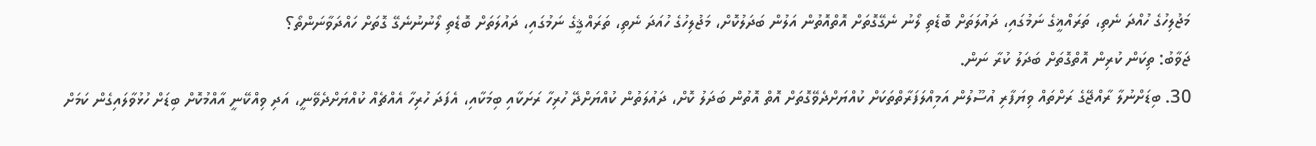މަޖުލިހުގެ ހުއްދަ ނެތި، ތަރައްޣީގެ ނަމުގައި، ދައުލަތަށް ބޮޑެތި ލޯނު ނެގޭގޮތަށް އޮތްއޮތުން އަލުން ބަދަލުކޮށް، މަޖުލިހުގެ ހުއަދަ ނެތި، ތަރައްޤީގެ ނަމުގައި، ދައުލަތަށް ބޮޑެތި ލޯނުނުނެގޭ ގޮތަށް ހައްދަވާނަންތޯ؟
ޖަވާބު: ތިކަން ކުރިން އޮތްގޮތަށް ބަދަލު ކުރާ ނަން.
30. ބިޑަށްނުލާ ރާއްޖޭގެ ރަށްތައް ވިޔަފާރި އުސޫލުން އަމިއްލަފަރާތްތަކަށް ކުއްޔަށްދެވޭގޮތަށް އޮތް އޮތުން ބަދަލު ކޮށް، ދައުލަތުން ކުއްޔަށްދޭ ހުރިހާ ރަށަކާއި ބިމަކާއި، އެފަދަ ހުރިހާ އެއްޗެއް ކުއްޔަށްދެވޭނީ، އަދި ވިއްކޭނީ އާއްމުކޮށް ބިޑަށް ހުޅުވާލައިގެން ކަމަށް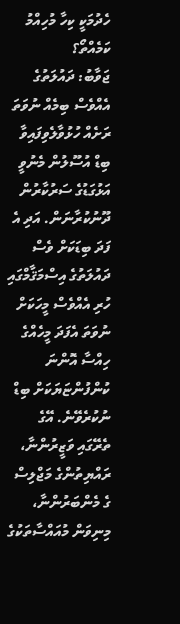ހެދުމަކީ ކިހާ މުހިއްމު ކަމެއްތޯ؟
ޖަވާބު: ދައުލަތުގެ އެއްވެސް ބިމެއް ނުވަތަ ރަށެއް ހުޅުވާލެވިފައިވާ ބިޑް އުސޫލުން މެނުވީ އަޅުގަޑުގެ ސަރުކާރުން ދޫނުކުރާނަން. އަދި އެ ފަދަ ބިޑަކަށް ވެސް ދައުލަތުގެ އިސްމަޤާމްގައި ހުރި އެއްވެސް މީހަކަށް ނުވަތަ އެފަދަ މީހެއްގެ ހިއްސާ އޮންނަ ކުންފުންޏަޔަކަށް ބިޑް ނުކުރެވޭނެ. އޭގެ ތެރޭގައި ވަޒީރުންނާ، ރައްޔިތުންގެ މަޖްލިސް ގެ މެންބަރުންނާ، މިނިވަން މުއައްސާތަކުގެ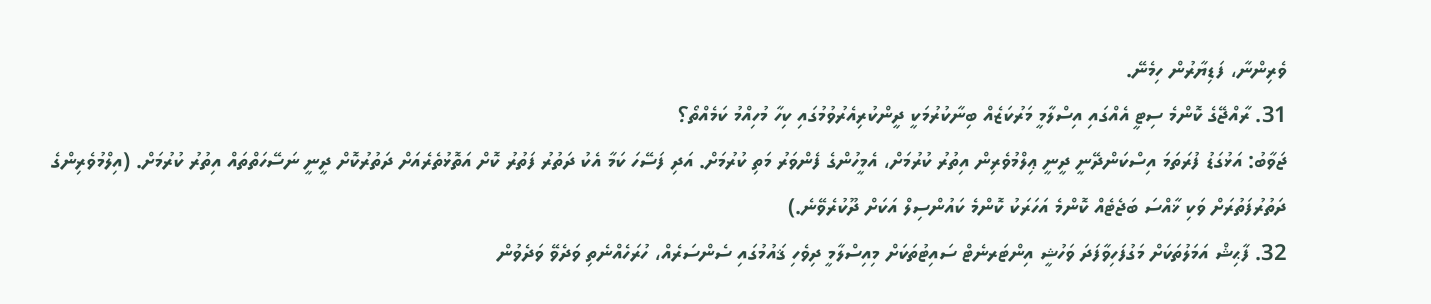ވެރިންނާ، ފަޑިޔާރުން ހިމެނޭ.
31. ރާއްޖޭގެ ކޮންމެ ސިޓީ އެއްގައި އިސްލާމީ މަރުކަޒެއް ބިނާކުރުމަކީ ދީންކުރިއެރުވުމުގައި ކިހާ މުހިއްމު ކަމެއްތޯ؟
ޖަވާބު: އަޅުގަޑު ފުރަތަމަ އިސްކަންދޭނީ ދީނީ ޢިލްމުވެރިން އިތުރު ކުރުމަށް، އެމީހުންގެ ފެންވަރު މަތި ކުރުމަށް. އަދި ފަސޭހަ ކަމާ އެކު ދަތުރު ފަތުރު ކޮށް އަތޮޅުތެރެއަށް ދަތުރުކޮށް ދީނީ ނަސޭހަތްތައް އިތުރު ކުރުމަށް. (އިލްމުވެރިންގެ ދަތުރުފަތުރަށް ވަކި ޚާއްސަ ބަޖެޓެއް ކޮންމެ އަހަރަކު ކޮންމެ ކައުންސިލް އަކަށް ދޫކުރެވޭނެ.)
32. ފާޙިޝް އަމަލުތަކަށް މަގުފަހިވާފަދަ ވަހުޝީ އިންޓަރނެޓް ސައިޓުތަކަށް މިއިސްލާމީ ދިވެހި ޤައުމުގައި ސެންސަރެއް، ހުރަހެއްނެތި ވަދެވޭ ވަދެވުން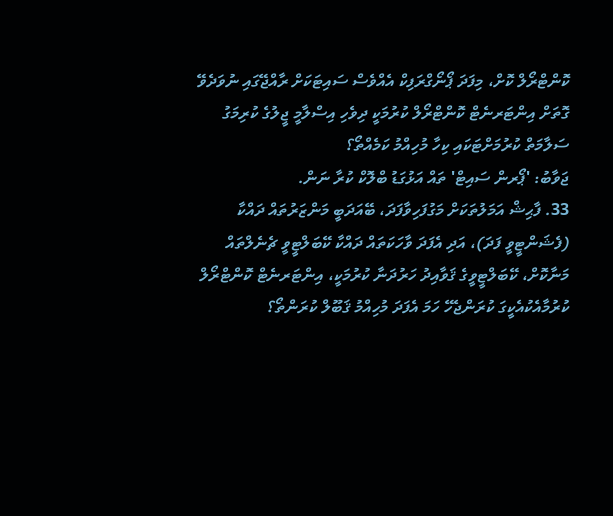ކޮންޓްރޯލް ކޮށް، މިފަދަ ޕޯނޯގްރަފިކް އެއްވެސް ސައިޓަކަށް ރާއްޖޭގައި ނުވަދެވޭ ގޮތަށް އިންޓަރނެޓް ކޮންޓްރޯލް ކުރުމަކީ ދިވެހި އިސްލާމީ ޖީލުގެ ކުރިމަގު ސަލާމަތް ކުރުމަށްޓަކައި ކިހާ މުހިއްމު ކަމެއްތޯ؟
ޖަވާބު: 'ޕޯރން ސައިޓް' ތައް އަޅުގަޑު ބްލޮކް ކުރާ ނަން.
33. ފާޙިޝް އަމަލުތަކަށް މަގުފަހިވާފަދަ، ބޭއަދަބީ މަންޒަރުތައް ދައްކާ (ފެޝަންޓީވީ ފަދަ)، އަދި އެފަދަ ވާހަކަތައް ދައްކާ ކޭބަލްޓީވީ ޗެނެލްތައް މަނާކޮށް، ކޭބަލްޓީވީގެ ޤަވާއިދު ހަރުދަނާ ކުރުމަކީ، އިންޓަރނެޓް ކޮންޓްރޯލް ކުރުމާއެކުއެކީގަ ކުރަންޖެހޭ ހަމަ އެފަދަ މުހިއްމު ޤަބޫލް ކުރަންތޯ؟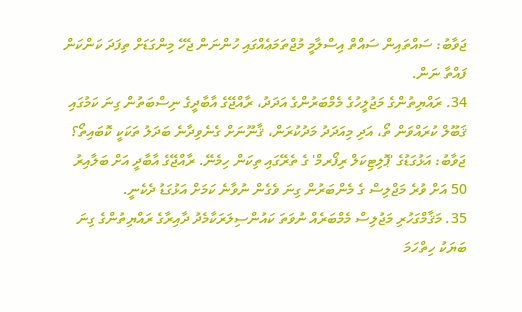ޖަވާބު: ސައްތައިން ސައްތް އިސްލާމީ މުޖްތަމަޢެއްގައި ހުންނަން ޖެހޭ މިންގަޑަށް ތިފަދަ ކަންކަން ފައްތާ ނަން.
34. ރައްޔިތުންގެ މަޖުލީހުގެ މެމްބަރުންގެ އަދަދު، ރާއްޖޭގެ އާބާދީގެ ނިސްބަތުން ގިނަ ކަމުގައި ޤަބޫލް ކުރައްވަން ތޯ، އަދި މިއަދަދު މަދުކުރަން، ޤާނޫނަށް ގެނެވިދާނެ ބަދަލު ތަކަކީ ކޮބައިތޯ؟
ޖަވާބު: އަޅުގަޑުގެ 'ޕޮލިޓިކަލް ރިފޯރމް' ގެ ތެރޭގައި ތިކަން ހިމެނޭ. ރާއްޖޭގެ އާބާދީ އަށް ބަލާއިރު 50 އަށް ވުރެ މަޖްލިސް ގެ މެންބަރުން ގިނަ ވެގެން ނުވާނެ ކަމަށް އަޅުގަޑު ދެކެނީ.
35. މަޤާމްގަހުރި މަޖުލިސް މެމްބަރެއް ނުވަތަ ކައުންސިލަރަކާމެދު ދާއިރާގެ ރައްޔިތުންގެ ގިނަ ބަޔަކު ހިތްހަމަ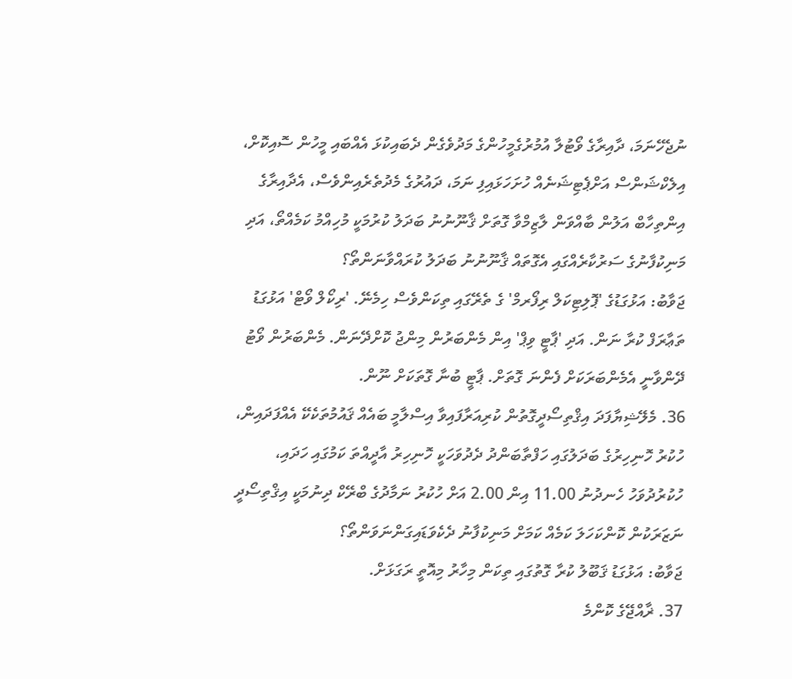ނުޖެހޭނަމަ، ދާއިރާގެ ވޯޓުލާ އުމުރުގެމީހުންގެ މަދުވެގެން ދެބައިކުޅަ އެއްބައި މީހުން ސޮއިކޮށް، އިލެކްޝަންސް އަށްޕެޓިޝަނެއް ހުށަހަޅައިފި ނަމަ، ދައުރުގެ މެދުތެރެއިންވެސް، އެދާއިރާގެ އިންތިހާބް އަލުން ބާއްވަން ލާޒިމްވާ ގޮތަށް ޤާނޫނުނު ބަދަލު ކުރުމަކީ މުހިއްމު ކަމެއްތޯ، އަދި މަނިކުފާނުގެ ސަރުކާރެއްގައި އެގޮތައް ޤާނޫނުނު ބަދަލު ކުރައްވާނަންތޯ؟
ޖަވާބު: އަޅުގަޑުގެ 'ޕޮލިޓިކަލް ރިފޯރމް' ގެ ތެރޭގައި ތިކަންވެސް ހިމެނޭ. 'ރިކޯލް ވޯޓް' އަޅުގަޑު ތަޢާރަފް ކުރާ ނަން. އަދި 'ޕާޓީ ވިޕް' އިން މެންބަރުން މިންޖު ކޮށްދޭނަން. މެންބަރުން ވޯޓު ދޭންވާނީ އެމެންބަރަކަށް ފެންނަ ގޮތަށް. ޕާޓީ ބުނާ ގޮތަކަށް ނޫން.
36. މެލޭޝިޔާފަދަ އިޤްތިސޯދީގޮތުން ކުރިއަރާފައިވާ އިސްލާމީ ބައެއް ޤައުމުތަކެކޭ އެއްފަދައިން، ހުކުރު ހޮނިހިރުގެ ބަދަލުގައި ހަފްތާބަންދު ދެދުވަހަކީ ހޮނިހިރު އާދީއްތަ ކަމުގައި ހަދައި، ހުކުރުދުވަހު ހެނދުނު 11.00 އިން 2.00 އަށް ހުކުރު ނަމާދުގެ ބްރޭކް ދިނުމަކީ އިޤްތިސޯދީ ނަޒަރަކުން ކޮންކަހަލަ ކަމެއް ކަމަށް މަނިކުފާނު ދެކެވަޑައިގަންނަވަންތޯ؟
ޖަވާބު: އަޅުގަޑު ޤަބޫލު ކުރާ ގޮތުގައި ތިކަން މިހާރު މިއޮތީ ރަގަޅަށް.
37. ޜާއްޖޭގެ ކޮންމެ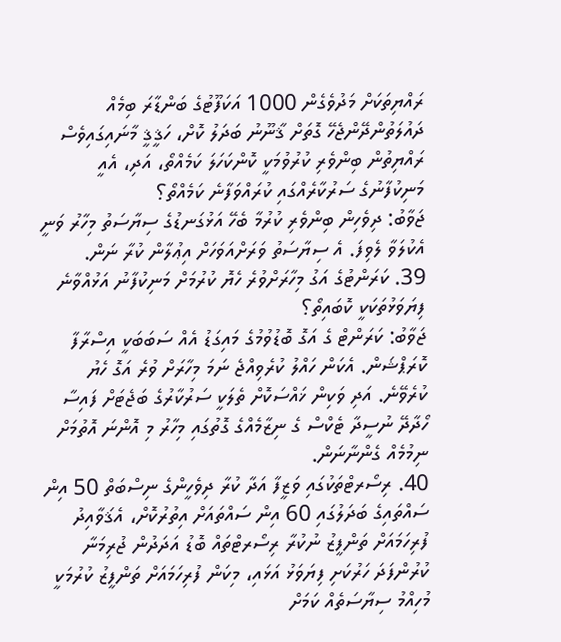ރައްޔިތަކަށް މަދުވެގެން 1000 އަކަފޫޓުގެ ބަންޑާރަ ބިމެއް ދައުލަތުންދޭންޖެހޭ ގޮތަށް ޤާނޫނު ބަދަލު ކޮށް، ހަޤީޤީ މާނައިގައިވެސް ރައްޔިތުން ބިންވެރި ކުރުވުމަކީ ކޮންކަހަލަ ކަމެއްތޯ، އަދި، އެއީ މަނިކުފާނުގެ ސަރުކާރެއްގައި ކުރައްވަފާނެ ކަމެއްތޯ؟
ޖަވާބު: ދިވެހިން ބިންވެރި ކުރުމާ ބެހޭ އަޅުގަނޑުގެ ސިޔާސަތު މިހާރު ވަނީ އެކުލަވާ ލެވިފަ. އެ ސިޔާސަތު ވަރަށްއަވަހަށް އިޢުލާން ކުރާ ނަން.
39. ކަރަންޓުގެ އަގު މިހާރަށްވުރެ ހެޔޮ ކުރުމަށް މަނިކުފާނު އަޅުއްވާނެ ފިޔަވަޅުތަކަކީ ކޮބައިތޯ؟
ޖަވާބު: ކަރަންޓް ގެ އަގޮ ބޮޑުވުމުގެ މައިގަޑު އެއް ސަބަބަކީ އިސްރާފާ ކޮރަޕްޝަން. އެކަން ހައްލު ކުރެވިއްޖެ ނަމަ މިހާރަށް ވުރެ އަގޮ ހެޔު ކުރެވޭނެ. އަދި ވަކިން ޚައްސަކޮށް ތެލަކީ ސަރުކާރުގެ ބަޖެޓަށް ފައިސާ ހޯދާދޭ ނުސީދާ ޓެކްސް ގެ ނިޒާމެއްގެ ގޮތުގައި މިހާރު މި އޮންނަ އޮތުމަށް ނިމުމެއް ގެންނާނަން.
40. ރިސޯރޓްތަކުގައި ވަޒީފާ އަދާ ކުރާ ދިވެހީންގެ ނިސްބަތް 50 އިން ސައްތައިގެ ބަދަލުގައި 60 އިން ސައްތައަށް އިތުރުކޮށް، އެޤަވާއިދު ފުރިހަމައަށް ތަންފީޒު ނުކުރާ ރިސޯރޓްތައް ބޮޑު އަދަދުން ޖުރިމަނާ ކުރުންފަދަ ހަރުކަށި ފިޔަވަޅު އަޅައި، މިކަން ފުރިހަމައަށް ތަންފީޒު ކުރުމަކީ މުހިއްމު ސިޔާސަތެއް ކަމަށް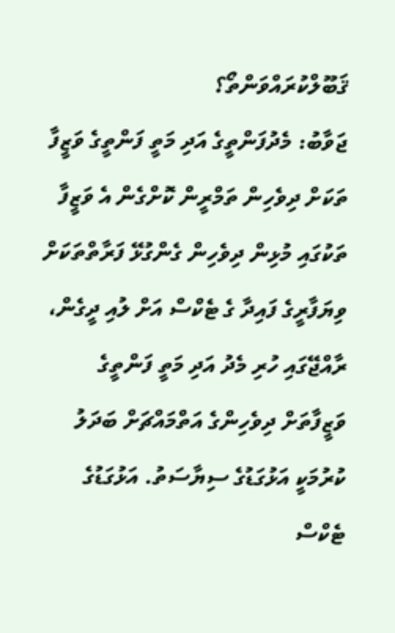ޤަބޫލްކުރައްވަންތޯ؟
ޖަވާބު: މެދުފަންތީގެ އަދި މަތީ ފަންތީގެ ވަޒީފާ ތަކަށް ދިވެހިން ތަމްރީން ކޮށްގެން އެ ވަޒީފާ ތަކުގައި މުޅިން ދިވެހިން ގެންގުޅޭ ފަރާތްތަކަށް ވިޔަފާރީގެ ފައިދާ ގެ ޓެކްސް އަށް ލުއި ދީގެން، ރާއްޖޭގައި ހުރި މެދު އަދި މަތީ ފަންތީގެ ވަޒީފާތަށް ދިވެހިންގެ އަތްމައްޗަށް ބަދަލު ކުރުމަކީ އަޅުގަޑުގެ ސިޔާސަތު. އަޅުގަޑުގެ ޓެކްސް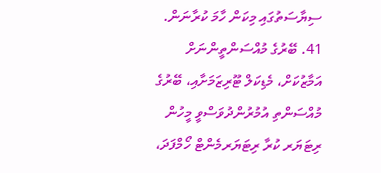ސިޔާސަތުގައި މިކަން ހާމަ ކުރާނަން.
41. ބޭރުގެ މުއްސަންތީންނަށް އަމާޒުކަށް، މެޑިކަލް ޓޫރިޒަމަށާއި، ބޭރުގެ މުއްސަންތި އުމުރުންދުވަސްވީ މީހުން ރިޓަޔަރ ކުރާ ރިޓަޔަރމެންޓް ހޯމްފަދަ،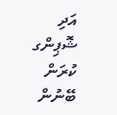އަދި ޝޮޕިންގ ކުރަން ބޭނުން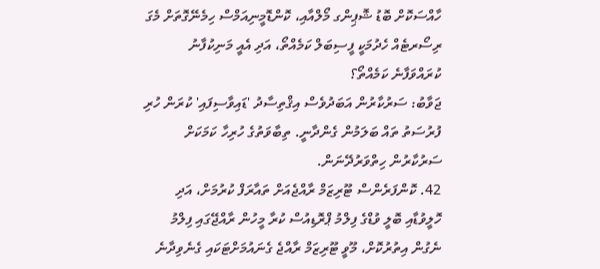ހާއްސަކޮށް ބޮޑު ޝޮޕިންގ މޯލްއާއި، ކޮންޑޮމީނިއަމްސް ހިމެނޭގޮތަށް މެގަ ރިސޯރޓެއް ހެދުމަކީ ފީސިބަލް ކަމެއްތޯ، އަދި އެއީ މަނިކުފާނު ކުރައްވަފާނެ ކަމެއްތޯ؟
ޖަވާބު: ސަރުކާރުން އަބަދުވެސް އިޤްތިސާދު 'ޑައިވާސިފައި' ކުރަން ހުރި ފުރުސަތު ތައް ބަލަމުން ގެންދާނީ. ތިބާވަތުގެ ހުރިހާ ކަމަކަށް ސަރުކާރުން ހިތްވަރުދޭނަން.
42. ކޮންފަރެންސް ޓޫރިޒަމް ރާއްޖެއަށް ތައާރަފް ކުރުމަށް، އަދި ހޮލީވުޑާއި ބޮލީ ވުޑްގެ ފިލްމު ޕްރޮޑިއުސް ކުރާ މީހުން ރާއްޖޭގައި ފިލްމު ނެގުން އިތުރުކޮށް، މޫވީ ޓޫރިޒަމް ރާއްޖެ ގެނައުމަށްޓަކައި ގެނެވިދާނެ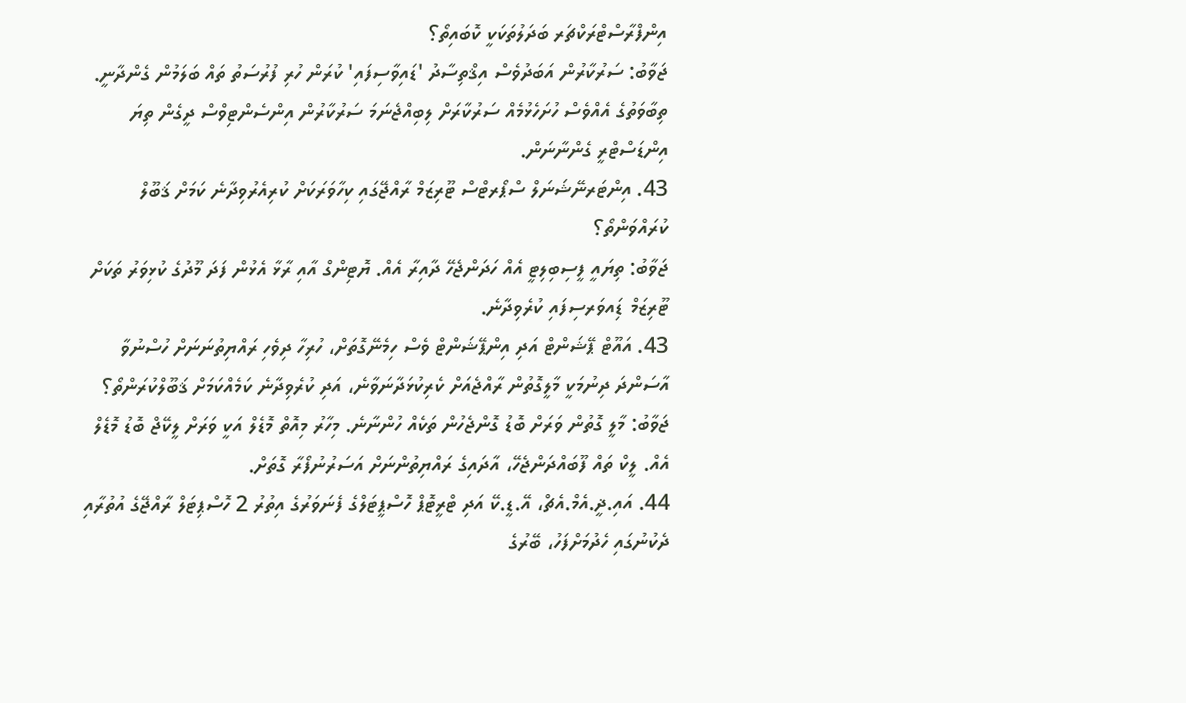އިންފްރާސްޓްރަކްޗަރ ބަދަލުތަކަކީ ކޮބައިތޯ؟
ޖަވާބު: ސަރުކާރުން އަބަދުވެސް އިޤްތިސާދު 'ޑައިވާސިފައި' ކުރަން ހުރި ފުރުސަތު ތައް ބަލަމުން ގެންދާނީ. ތިބާވަތުގެ އެއްވެސް ހުށަހެޅުމެއް ސަރުކާރަށް ލިބިއްޖެނަމަ ސަރުކާރުން އިންސެންޓިވްސް ދީގެން ތިޔަ އިންޑަސްޓްރީ ގެންނާނަން.
43. އިންޓަރނޭޝަނަލް ސްޕޯރޓްސް ޓޫރިޒަމް ރާއްޖޭގައި ކިހާވަރަކަށް ކުރިއެރުވިދާނެ ކަމަށް ޤަބޫލް ކުރައްވަންތޯ؟
ޖަވާބު: ތިޔައީ ފީސިބިލިޓީ އެއް ހަދަންޖެހޭ ދާއިރާ އެއް. ޔޮޓިންގް އާއި ރާޅާ އެޅުން ފަދަ މޫދުގެ ކުޅިވަރު ތަކަށް ޓޫރިޒަމް ޑަިއވަރސިފައި ކުރެވިދާނެ.
43. އައޫޓް ޕޭޝަންޓް އަދި އިންޕޭޝަންޓް ވެސް ހިމެނޭގޮތަށް، ހުރިހާ ދިވެހި ރައްޔިތުނަނަށް ހުސްނުވާ އާސަންދަ ދިނުމަކީ މާލީގޮތުން ރާއްޖެއަށް ކެރިކުޅަދާނަވާނެ، އަދި ކުރެވިދާނެ ކަމެއްކަމަށް ޤަބޫލްކުރަންތޯ؟
ޖަވާބު: މާލީ ގޮތުން ވަރަށް ބޮޑު ގޮންޖެހުން ތަކެއް ހުންނާނެ. މިހާރު މިއޮތް މޮޑެލް އަކީ ވަރަށް ލީކޭޖް ބޮޑު މޮޑެލް އެއް. ލީކް ތައް ފޫބައްދަންޖެހޭ، އާދައިގެ ރައްޔިތުންނަށް އަސަރުނުފޯރާ ގޮތަށް.
44. އައި.ޛީ.އެމް.އެޗް، އޭ.ޑީ.ކޭ އަދި ޓްރީޓޮޕް ހޮސްޕީޓަލްގެ ފެނަވަރުގެ އިތުރު 2 ހޮސްޕިޓަލް ރާއްޖޭގެ އުތުރާއި ދެކުނުގައި ހެދުމަށްފަހު، ބޭރުގެ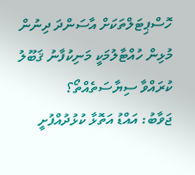ހޮސްޕިޓަލްތަކަށް އާސަންދަ ދިނުން މުޅިން ހުއްޓާލުމަކީ މަނިކުފާނު ޤަބޫލު ކުރައްވާ ސިޔާސަތެއްތޯ؟
ޖަވާބު: އައްޑު އަތޮޅާ ކުޅުދުއްފުށީ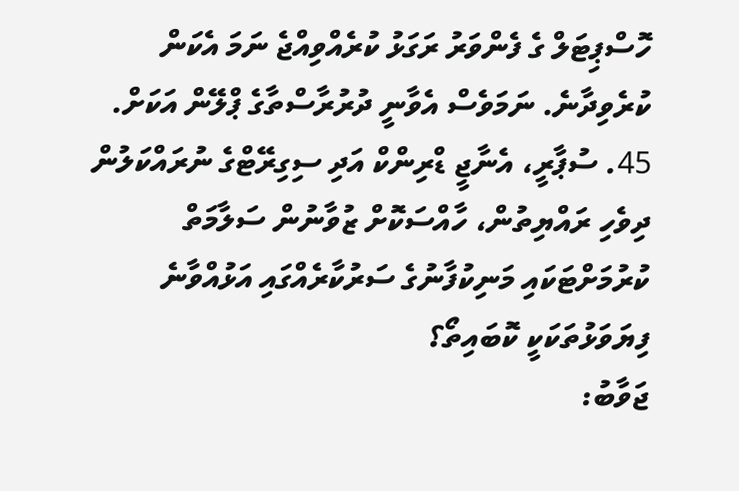ހޮސްޕިޓަލް ގެ ފެންވަރު ރަގަޅު ކުރެއްވިއްޖެ ނަމަ އެކަން ކުރެވިދާނެ. ނަމަވެސް އެވާނީ ދުރުރާސްތާގެ ޕްލޭން އަކަށް.
45. ސުޕާރީ، އެނާޖީ ޑްރިންކް އަދި ސިގިރޭޓްގެ ނުރައްކަލުން ދިވެހި ރައްޔިތުން، ހާއްސަކޮށް ޒުވާނުން ސަލާމަތް ކުރުމަށްޓަކައި މަނިކުފާނުގެ ސަރުކާރެއްގައި އަޅުއްވާނެ ފިޔަވަޅުތަކަކީ ކޮބައިތޯ؟
ޖަވާބު: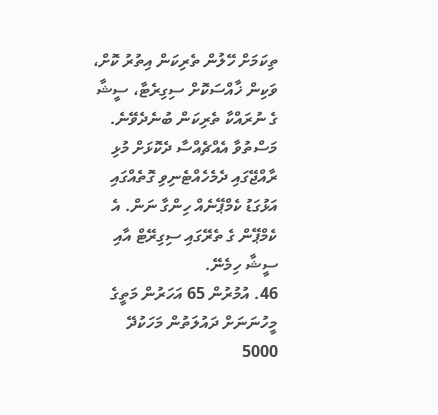ތިކަމަށް ހޭލުން ތެރިކަން އިތުރު ކޮށް، ވަކިން ޚާއްސަކޮށް ސިގިރެޓާ، ސީޝާ ގެ ނުރައްކާ ތެރިކަން ބުނެދެވޭނެ. މަސްތުވާ އެއްޗެއްސާ ދެކޮޅަށް މުޅި ރާއްޖޭގައި ދެމެހެއްޓެނިވި ގޮތެއްގައި އަޅުގަޑު ކެމްޕޭނެއް ހިންގާ ނަން. އެ ކެމްޕޭން ގެ ތެރޭގައި ސިގިރޭޓް އާއި ސީޝާ ހިމެނޭ.
46. އުމުރުން 65 އަހަރުން މަތީގެ މީހުނަނަށް ދައުލަތުން މަހަކުދޭ 5000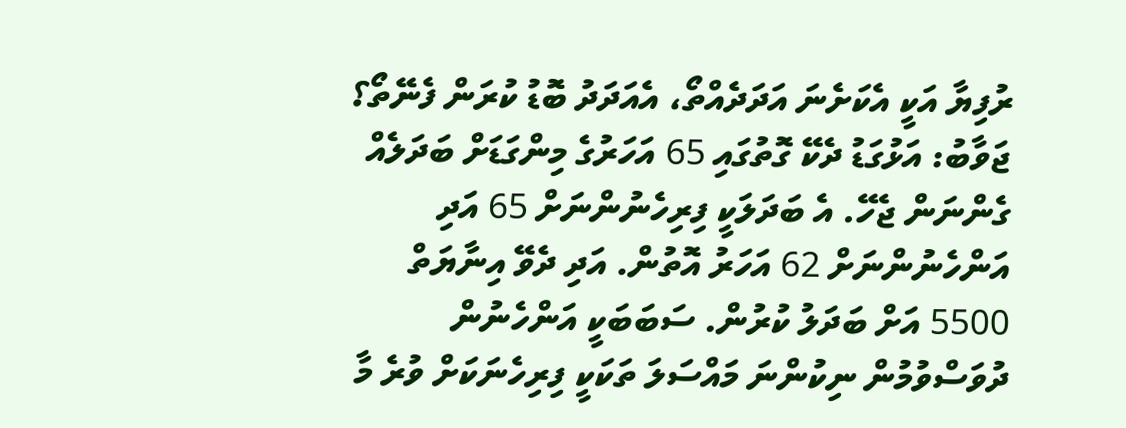ރުފިޔާ އަކީ އެކަށެނަ އަދަދެއްތޯ، އެއަދަދު ބޮޑު ކުރަން ފެނޭތޯ؟
ޖަވާބު: އަޅުގަޑު ދެކޭ ގޮތުގައި 65 އަހަރުގެ މިންގަޑަށް ބަދަލެއް ގެންނަން ޖެހޭ. އެ ބަދަލަކީ ފިރިހެނުންނަށް 65 އަދި އަންހެނުންނަށް 62 އަހަރު އޮތުން. އަދި ދެވޭ އިނާޔަތް 5500 އަށް ބަދަލު ކުރުން. ސަބަބަކީ އަންހެނުން ދުވަސްވުމުން ނިކުންނަ މައްސަލަ ތަކަކީ ފިރިހެނަކަށް ވުރެ މާ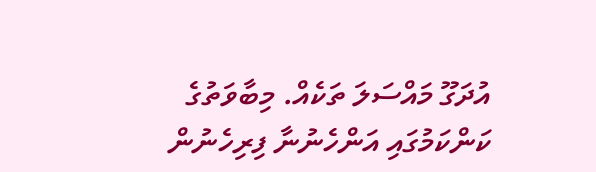އުދަގޫ މައްސަލަ ތަކެއް. މިބާވަތުގެ ކަންކަމުގައި އަންހެނުނާ ފިރިހެނުން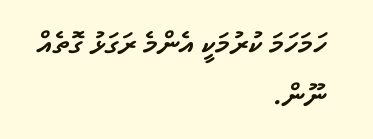ހަމަހަމަ ކުރުމަކީ އެންމެ ރަގަޅު ގޮތެއް ނޫން.